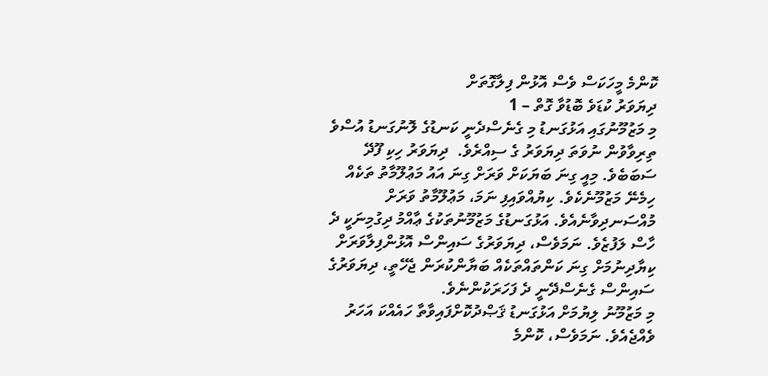ކޮންމެ މީހަކަސް ވެސް އޮޅުން ފިލާގޮތަށް
ދިޔަވަރު ކުޑަވެ ބޮޑުވާ ގޮތް – 1
މި މަޒުމޫނުގައި އަޅުގަނޑު މި ގެނެސްދެނީ ކަނޑުގެ ލޮނުގަނޑު އުސްވެ ތިރިވާވުން ނުވަތަ ދިޔަވަރު ގެ ސިއްރެވެ.  ދިޔަވަރު ހިކި ފޫދޭ ސަބަބެވެ. މިއީ ގިނަ ބަޔަކަށް ވަރަށް ގިނަ އައު މަޢުލޫމާތު ތަކެއް ހިމެނޭ މަޒުމޫނެކެވެ. ކިޔުއްވައިފި ނަމަ، މަޢުލޫމާތު ވަރަށް މުއްސަނދިވާނެއެވެ. އަޅުގަނޑުގެ މަޒުމޫނުތަކުގެ ޢާއްމު ދިގުމިނަކީ ދެ ހާސް ލަފުޒެވެ. ނަމަވެސް، ދިޔަވަރުގެ ސައިންސް އޮޅުންފިލާވަރަށް ކިޔާދިނުމަށް ގިނަ ކަންތައްތަކެއް ބަޔާންކުރަން ޖެހޭތީ، ދިޔަވަރުގެ ސައިންސް ގެނެސްދޭނީ ދެ ފަހަރަކުންނެވެ.
މި މަޒުމޫނު ލިޔުމަށް އަޅުގަނޑު ޤަޞްދުކޮށްފައިވާތާ ހައެއްކަ އަހަރު ވެއްޖެއެވެ. ނަމަވެސް، ކޮންމެ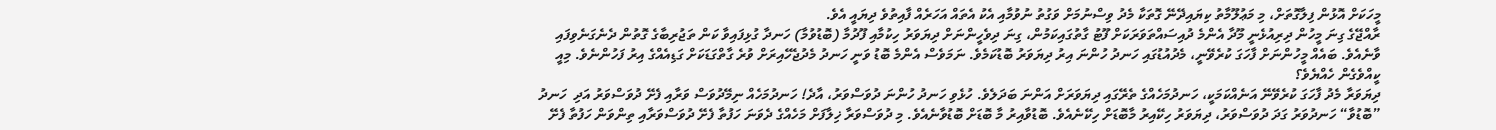މީހަކަށް އޮޅުން ފިލާގޮތަށް، މި މަޢުލޫމާތު ކިޔައިދޭނޭ ގޮތަކާ މެދު ވިސްނުމަށް ވަގުތު ނުވުމާއި އެކު އެތައް އަހަރެއް ފާއިތުވެ ދިޔައީ އެވެ.
ރާއްޖޭގެ ގިނަ މީހުން ދިރިއުޅެނީ މޫދާ އެންމެ ދުއިސައްތަވަރަކަށް ފޫޓު ގާތުގައިކަމުން، ގިނަ ދިވެހީންނަށް ދިޔަވަރު ހިކުމާއި ފޫދުމާ (ބޮޑުވުމާ) ހަނދާ ގުޅިފައިވާ ކަން ތަޖުރިބާގެ ގޮތުން ދެނެގަނެވިފައި ވާނެއެވެ. ބައެއް މީހުންނަށް ފާހަގަ ކުރެވޭނީ، މެދުއުޑުގައި ހަނދު ހުންނަ އިރު ދިޔަވަރު ބޮޑުކަމެވެ. ނަމަވެސް އެންމެ ބޮޑު ވަނީ ހަނދު މެދުޖެހޭއިރަށް ވުރެ ގާތްގަޑަކަށް ގަޑިއެއްގެ އިރު ފަހުންނެވެ. މިއީ ކީއްވެގެން ހެއްޔެވެ؟
ދިޔަވަރާ މެދު ފާހަގަ ކުރެވޭނޭ އަނެއްކަމަކީ، ހަނދުމަހެއްގެ ތެރޭގައި ދިޔަވަރަށް އަންނަ ބަދަލެވެ. ހުޅެވި ހަނދު ހުންނަ ދުވަސްވަރު، އާދެ! ހަނދުމަހެއް ނިމޭދުވަސް ވަރާއި ފެށޭ ދުވަސްވަރު އަދި  ހަނދު ”ބޮޑުވާ“ ހަނދުވަރު ގަދަ ދުވަސްވަރު، ދިޔަވަރު ހިކޭއިރު މާބޮޑަށް ހިކޭނެއެވެ. ބޮޑުވާއިރު މާ ބޮޑަށް ބޮޑުވާނެއެވެ. މި ދުވަސްވަރާ ޚިލާފަށް މަހެއްގެ ދެވަނަ ހަފުތާ ފެށޭ ދުވަސްވަރާއި ތިންވަން ހަފުތާ ފެށޭ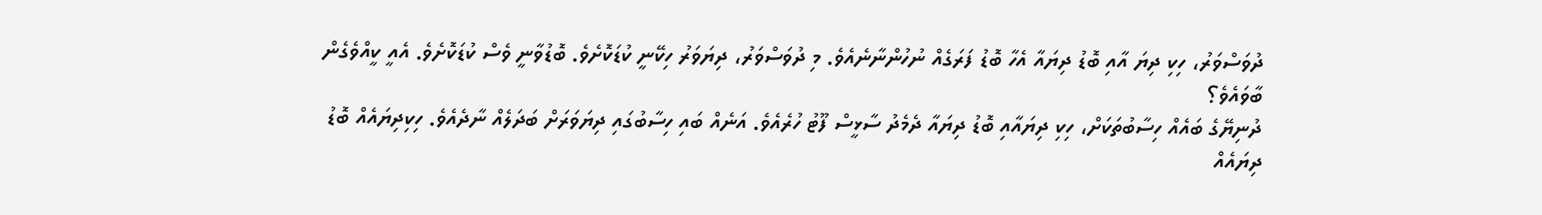ދުވަސްވަރު، ހިކި ދިޔަ އާއި ބޮޑު ދިޔައާ އެހާ ބޮޑު ފަރަގެއް ނުހުންނާނެއެވެ. މި ދުވަސްވަރު، ދިޔަވަރު ހިކޭނީ ކުޑަކޮށެވެ. ބޮޑުވާނީ ވެސް ކުޑަކޮށެވެ. އެއީ ކީއްވެގެން ބާވައެވެ؟
ދުނިޔޭގެ ބައެއް ހިސާބުތަކަށް، ހިކި ދިޔައާއި ބޮޑު ދިޔައާ ދެމެދު ސާޅީސް ފޫޓު ހުރެއެވެ. އަނެއް ބައި ހިސާބުގައި ދިޔަވަރަށް ބަދަލެއް ނާދެއެވެ. ހިކިދިޔައެއް ބޮޑު ދިޔައެއް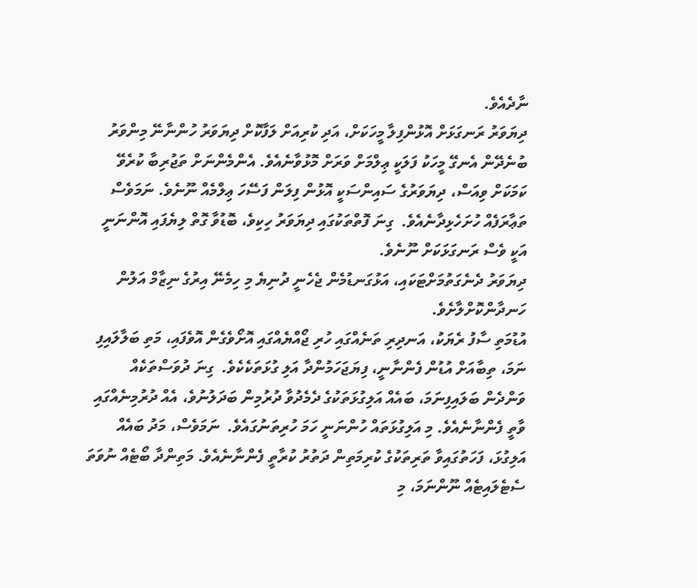ނާދެއެވެ.
ދިޔަވަރު ރަނގަޅަށް އޮޅުންފިލާ މީހަކަށް، އަދި ކުރިއަށް ލަފާކޮށް ދިޔަވަރު ހުންނާނޭ މިންވަރު ބުނެދޭން އެނގޭ މީހަކު ފަލަކީ ޢިލްމަށް ވަރަށް މޮޅުވާނެއެވެ. އެންމެންނަށް ތަޖުރިބާ ކުރެވޭ ކަމަކަށް ވިއަސް، ދިޔަވަރުގެ ސައިންސަކީ އޮޅުން ފިލަން ފަސޭހަ ޢިލްމެއް ނޫނެވެ. ނަމަވެސް ތަޢާރަފެއް ހުށަހެޅިދާނެއެވެ.  ގިނަ ފޮތްތަކުގައި ދިޔަވަރު ހިކިވެ، ބޮޑުވާ ގޮތް ލިޔެފައި އޮންނަނީ އަކީ ވެސް ރަނގަޅަކަށް ނޫނެވެ.
ދިޔަވަރު ދެނެގަތުމަށްޓަކައި، އަޅުގަނޑުމެން ޖެހެނީ ދުނިޔެ މި ހިމެނޭ އިރުގެ ނިޒާމް އަލުން ހަނދާންކޮށްލާށެވެ.
އުޑުމަތި ސާފު ރެޔަކު، އަނދިރި ތަނެއްގައި ހުރި ޖޯއްޔެއްގައި އޮށޯވެގެން އޮވެފައި، މަތި ބަލާލައިފި ނަމަ، ތިބާއަށް އުޑުން ފެންނާނީ، ފިޔަޖަހަމުންދާ އަލި ގުޅަތަކެކެވެ.  ގިނަ ދުވަސްތަކެއް ވަންދެން ބަލައިފިނަމަ، ބައެއް އަލިގުޅަތަކުގެ ދެމެދުވާ ދުރުމިން ބަދަލުނުވެ، އެއް ދުރުމިނެއްގައި ވާތީ ފެންނާނެއެވެ. މި އަލިގުޅަތައް ހުންނަނީ ހަމަ ހުރިތަނުގައެވެ.  ނަމަވެސް، މަދު ބައެއް އަލިގުޅަ، ފަހަތުގައިވާ ތަރިތަކުގެ ކުރިމަތިން ދަތުރު ކުރާތީ ފެންނާނެއެވެ. މަތިންދާ ބޯޓެއް ނުވަތަ ސެޓެލައިޓެއް ނޫންނަމަ، މި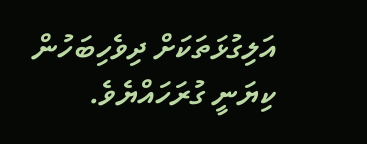އަލިގުޅަތަކަށް ދިވެހިބަހުން ކިޔަނީ ގުރަހައްޔެވެ.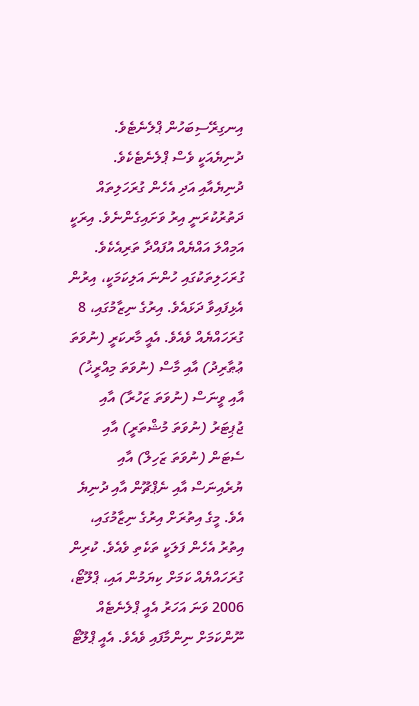އިނގިރޭސިބަހުން ޕްލެނެޓެވެ. ދުނިޔެއަކީ ވެސް ޕްލެނެޓެކެވެ. ދުނިޔެއާއި އަދި އެހެން ގުރަހަލިތައް ދަތުރުކުރަނީ އިރު ވަށައިގެންނެވެ. އިރަކީ އަމިއްލަ އައްޔެއް އުފައްދާ ތަރިއެކެވެ. ގުރަހަލިތަކުގައި ހުންނަ އަލިކަމަކީ، އިރުން އެޅިފައިވާ ދަޅައެވެ. އިރުގެ ނިޒާމުގައި، 8 ގުރަހައްޔެއް ވެއެވެ. އެއީ މާރކަރީ (ނުވަތަ ޢުޠާރިދު) އާއި މާސް (ނުވަތަ މިއްރީޚު) އާއި ވީނަސް (ނުވަތަ ޒަހުރާ) އާއި ޖުޕިޓަރު (ނުވަތަ މުޝްތަރީ) އާއި ސެޓަން (ނުވަތަ ޒަހިލް) އާއި ޔުރެއިނަސް އާއި ނެޕްޗޫން އާއި ދުނިޔެ އެވެ. މީގެ އިތުރަށް އިރުގެ ނިޒާމުގައި،  އިތުރު އެހެން ފަލަކީ ތަކެތި ވެއެވެ. ކުރިން ގުރަހައްޔެއް ކަމަށް ކިޔަމުން އައި، ޕްލޫޓޯ، 2006 ވަނަ އަހަރު އެއީ ޕްލެނެޓެއް ނޫންކަމަށް ނިންމާފައި ވެއެވެ. އެއީ ޕްލޫޓޯ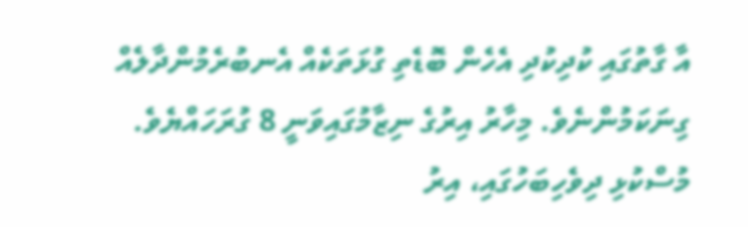އާ ގާތުގައި ކުދިކުދި އެހެން ބޮޑެތި ގުޅަތަކެއް އެނބުރެމުންދާލެއް ގިނަކަމުންނެވެ. މިހާރު އިރުގެ ނިޒާމުގައިވަނީ 8 ގުރަހައްޔެވެ.
މުސްކުޅި ދިވެހިބަހުގައި، އިރު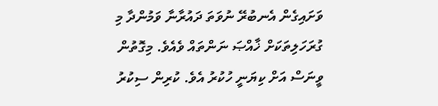ވަށައިގެން އެނބުރޭ ނުވަތަ ދައުރާނާ ވަމުންދާ މި ގުރަހަލިތަކަށް ޚާއްޞަ ނަންތައް ވެއެވެ. މިގޮތުން ވީނަސް އަށް ކިޔަނީ ހުކުރު އެވެ. ކުރިން ސިކުރު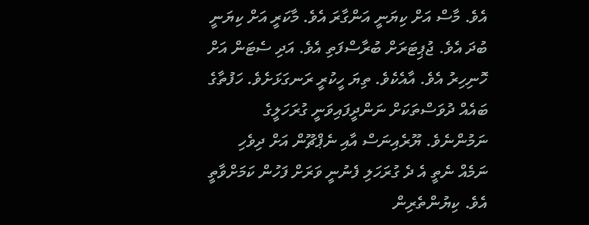އެވެ. މާސް އަށް ކިޔަނީ އަންގާރަ އެވެ. މާކަރީ އަށް ކިޔަނީ ބުދަ އެވެ. ޖުޕިޓަރަށް ބުރާސްފަތި އެވެ. އަދި ސެޓަން އަށް ހޮނިހިރު އެވެ. އާއެކެވެ. ތިޔަ ހީކުރީ ރަނގަޅަށެވެ. ހަފުތާގެ ބައެއް ދުވަސްތަކަށް ނަންދީފައިވަނީ ގުރަހަލީގެ ނަމުންނެވެ. ޔޫރެއިނަސް އާއި ނެޕްޗޫން އަށް ދިވެހި ނަމެއް ނެތީ އެ ދެ ގުރަހަލި ފެނުނީ ވަރަށް ފަހުން ކަމަށްވާތީ އެވެ. ކިޔުންތެރިން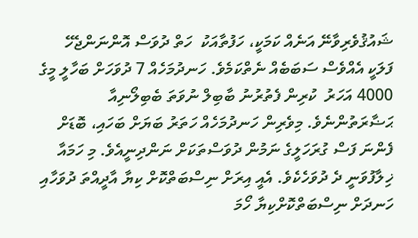ޝައުޤުވެރިވާނޭ އަނެއް ކަމަކީ، ހަފުތާއަކު  ހަތް ދުވަސް އޮންނަންޖެހޭ ފަލަކީ އެއްވެސް ސަބަބެއް ނެތްކަމެވެ. ހަނދުމަހެއް 7 ދުވަހަށް ބަހާލީ މީގެ 4000 އަހަރު  ކުރިން ފެތުރުނު ބާބިލް ނުވަތަ ބެބިލޯނިއާ ޙަޟާރަތުންނެވެ. މިވެރިން ހަނދުމަހެއް ހަތަރު ބަޔަށް ބަހައި، ބޮޑަށް ފެންނަ ފަސް ގުރަހަލީގެ ނަމުން ދުވަސްތަކަށް ނަންދިނީއެވެ. މި ހަމައާ ޚިލާފުވަނީ ދެ ދުވަހެކެވެ. އެއީ އިރަށް ނިސްބަތްކޮށް ކިޔާ އާދީއްތަ ދުވަހާއި ހަނދަށް ނިސްބަތްކޮށްކިޔާ ހޯމަ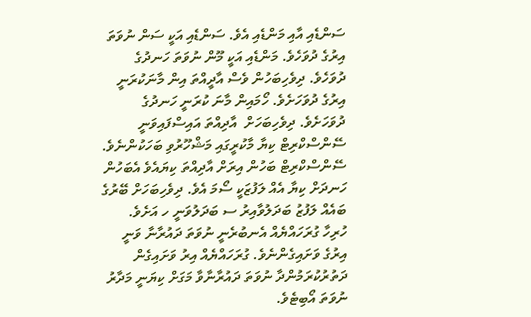ސަންޑެއި އާއި މަންޑެއި އެވެ. ސަންޑެއި އަކީ ސަން ނުވަތަ އިރުގެ ދުވަހެވެ. މަންޑެއި އަކީ މޫން ނުވަތަ ހަނދުގެ ދުވަހެވެ. ދިވެހިބަހުން ވެސް އާދީއްތަ އިން މާނަކުރަނީ އިރުގެ ދުވަހަށެވެ. ހޯމައިން މާނަ ކުރަނީ ހަނދުގެ ދުވަހަށެވެ. ދިވެހިބަހަށް  އާދިއްތަ އައިސްފައިވަނީ ސޭންސްކްރިޓް ކިޔާ މާކުރީގައި މަޝްހޫރުވި ބަހަކުންނެވެ. ސޭންސްކްރިޓް ބަހުން އިރަށް އާދިއްތަ ކިޔައެވެ އެބަހުން ހަނދަށް ކިޔާ އެއް ލަފުޒަކީ ސޯމަ އެވެ. ދިވެހިބަހަށް ބޭރުގެ ބައެއް ލަފުޒު ބަދަލުވާއިރު ސ ބަދަލުވަނީ ހ އަށެވެ.
ހުރިހާ ގުރަހައްޔެއް އެނބުރެނީ ނުވަތަ ދައުރާނާ ވަނީ އިރުގެ ވަށައިގެންނެވެ. ގުރަހައްޔެއް އިރު ވަށައިގެން ދަތުރުކުރަމުންދާ ނުވަތަ ދައުރާނާވާ މަގަށް ކިޔަނީ މަދާރު ނުވަތަ އޯބިޓެވެ.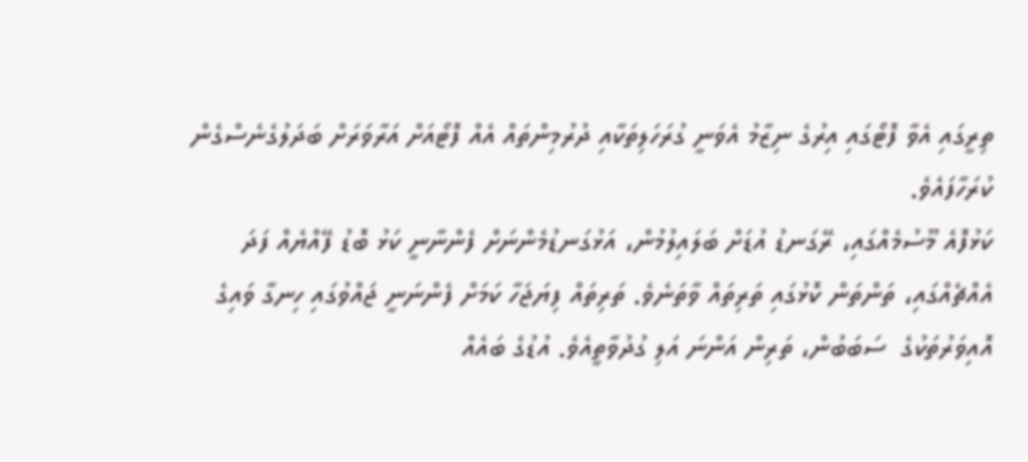ތިރީގައި އެވާ ފޮޓޯގައި އިރުގެ ނިޒާމު އެވަނީ ގުރަހަލިތަކާއި ދުރުމިންތައް އެއް ފޮޓޯއަށް އަރާވަރަށް ބަދަލުގެނެސްގެން ކުރަހާފައެވެ.
ކަޅުފޮއެ މޫސުމެއްގައި، ރޭގަނޑު އުޑަށް ބަލައިލުމުން، އަޅުގަނޑުމެންނަށް ފެންނާނީ ކަޅު ބޮޑު ފޭއްޔެއް ފަދަ އެއްޗެއްގައި، ތަންތަން ކޮޅުގައި ތަރިތައް ވާތަނެވެ. ތަރިތައް ފިޔަޖަހާ ކަމަށް ފެންނަނީ ޖައްވުގައި ހިނގާ ވައިގެ އޮއިވަރުތަކުގެ  ސަބަބުން، ތަރިން އަންނަ އަލި ގުދުވާތީއެވެ. އުޑުގެ ބައެއް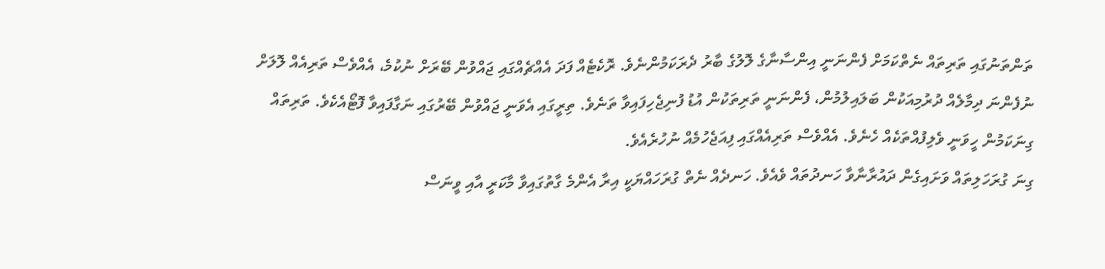ތަންތަނުގައި ތަރިތައް ނެތްކަމަށް ފެންނަނީ އިންސާނާގެ ލޮލުގެ ބާރު ދެރަކަމުންނެވެ. ރޮކެޓެއް ފަދަ އެއްޗެއްގައި ޖައްވުން ބޭރަށް ނުކުމެ، އެއްވެސް ތަރިއެއް ލޮލަށް ނުފެންނަ ދިމާލެއް ދުރުމިއަކުން ބަލައިލުމުން، ފެންނަނީ ތަރިތަކުން އުޑު ފުނިޖެހިފައިވާ ތަނެވެ. ތިރީގައި އެވަނީ ޖައްވުން ބޭރުގައި ނަގާފައިވާ ފޮޓޯއެކެވެ. ތަރިތައް ގިނަކަމުން ހީވަނީ ވެލިފުއްތަކެއް ހެނެވެ. އެއްވެސް ތަރިއެއްގައި ފިއަޖެހުމެއް ނުހުރެއެވެ.
ގިނަ ގުރަހަލިތައް ވަށައިގެން ދައުރާނާވާ ހަނދުތައް ވެއެވެ. ހަނދެއް ނެތް ގުރަހައްޔަކީ އިރާ އެންމެ ގާތުގައިވާ މާކަރީ އާއި ވީނަސް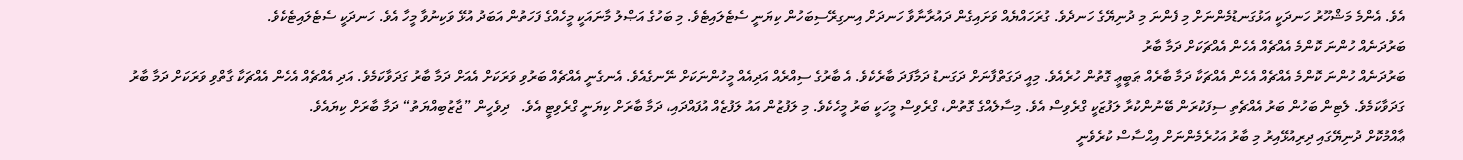އެވެ. އެންމެ މަޝްހޫރު ހަނދަކީ އަޅުގަނޑުމެންނަށް މި ފެންނަ މި ދުނިޔޭގެ ހަނދެވެ. ގުރަހައްޔެއް ވަށައިގެން ދައުރާނާވާ ހަނދަށް އިނގިރޭސިބަހުން ކިޔަނީ ސެޓެލައިޓެވެ. މި ބަހުގެ އަޞްލު މާނައަކީ މީހެއްގެ ފަހަތުން އަބަދު އުޅޭ ވަކިނުވާ މީހާ އެވެ. ހަނދަކީ ސެޓެލައިޓެކެވެ.
ބަރުދަނެއް ހުންނަ ކޮންމެ އެއްޗެއް އެހެން އެއްޗަކަށް ދަމާ ބާރު
ބަރުދަނެއް ހުންނަ ކޮންމެ އެއްޗެއް އެހެން އެއްޗަކާ ދަމާ ބާރެއް ޠަބީޢީ ގޮތުން ހުރެއެވެ. މިއީ ދަގަތްފާނަށް ދަގަނޑު ދަމާފަދަ ބާރެކެވެ. އެ ބާރުގެ ސިއްރެއް އަދިއެއް މީހުންނަކަށް ނޭނގެއެވެ. އެނގެނީ އެއްޗެއް ބަރުވި ވަރަކަށް އެއަށް ދަމާ ބާރު ގަދަވާކަމެވެ. އަދި އެއްޗެއް އެހެން އެއްޗަކާ ގާތްވި ވަރަކަށް ދަމާ ބާރު ގަދަވާކަމެވެ. ލެޓިން ބަހުން ބަރު އެއްޗެތި ސިފަކުރަން ބޭނުންކުރާ ލަފުޒަކީ ގްރެވިސް އެވެ. މިސާލެއްގެ ގޮތުން، ގްރެވިސް މީހަކީ ބަރު މީހެކެވެ. މި ލަފުޒުން އައު ލަފުޒެއް އުފައްދައި، ދަމާ ބާރަށް ކިޔަނީ ގްރެވިޓީ އެވެ.   ދިވެހީން ”ޖާޒުބިއްޔަތު“ ދަމާ ބާރަށް ކިޔައެވެ.
ޢާއްމުކޮށް ދުނިޔޭގައި ދިރިއުޅޭއިރު މި ބާރު އަހުރެމެންނަށް އިޙްސާސް ކުރެވެނީ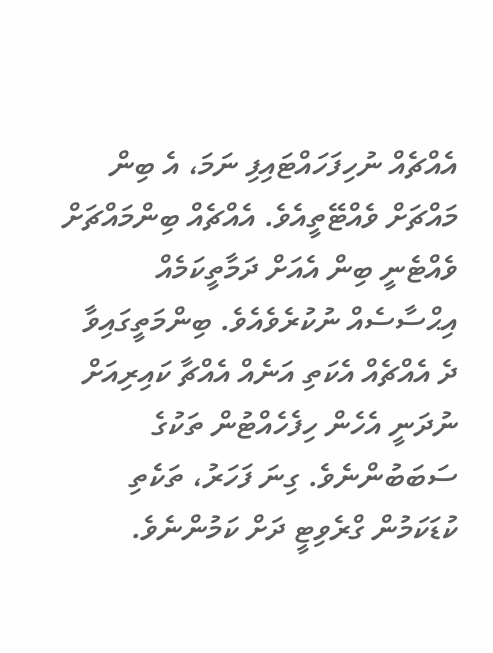އެއްޗެއް ނުހިފަހައްޓައިފި ނަމަ، އެ ބިން މައްޗަށް ވެއްޓޭތީއެވެ. އެއްޗެއް ބިންމައްޗަށް ވެއްޓެނީ ބިން އެއަށް ދަމާތީކަމެއް އިޙްސާސެއް ނުކުރެވެއެވެ. ބިންމަތީގައިވާ ދެ އެއްޗެއް އެކަތި އަނެއް އެއްޗާ ކައިރިއަށް ނުދަނީ އެހެން ހިފެހެއްޓުން ތަކުގެ ސަބަބުންނެވެ. ގިނަ ފަހަރު، ތަކެތި ކުޑަކަމުން ގްރެވިޓީ ދަށް ކަމުންނެވެ.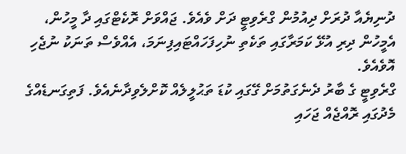ދުނިޔެއާ ދުރަށް ދިއުމުން ގްރެވިޓީ ދަށް ވެއެވެ. ޖައްވަށް ރޮކެޓްގައި ދާ މީހުން، އެމީހުން ދިރި އުޅޭ ކަމަރާގައި ތަކެތި ނުހިފަހައްޓައިފިނަމަ، އެއްވެސް ތަނަކު ނުޖެހި އޮވެއެވެ.
ގްރެވިޓީ ގެ ބާރު ދެނެގަތުމަށް ގޭގައި ކުޑަ ތަޙުލީލެއް ކޮށްލެވިދާނެއެވެ. ފަތިގަނޑެއްގެ މެދުގައި ރޮއްޖެއް ޖަހައި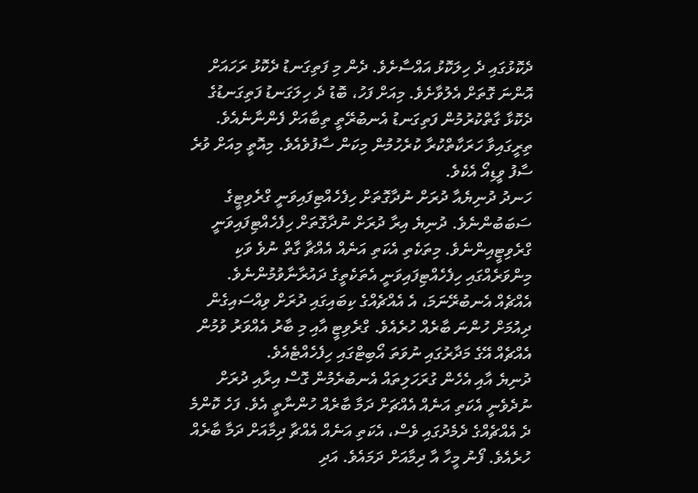ދެކޮޅުގައި ދެ ހިލަކޮޅު އައްސާށެވެ. ދެން މި ފަތިގަނޑު ދެކޮޅު ރަހައަށް އޮންނަ ގޮތަށް އެލުވާށެވެ. މިއަށް ފަހު، ބޮޑު ދެ ހިލަގަނޑު ފަތިގަނޑުގެ ދެކޮޅާ ގާތްކުރުމުން ފަތިގަނޑު އެނބުރޭތީ ތިބާއަށް ފެންނާނެއެވެ. ތިރީގައިވާ ހަރަކާތްކުރާ ކުރެހުމުން މިކަން ސާފުވެއެވެ. މިއޮތީ މިއަށް ވުރެ ސާފު ވީޑިއޯ އެކެވެ.
ހަނދު ދުނިޔެއާ ދުރަށް ނުދާގޮތަށް ހިފެހެއްޓިފައިވަނީ ގްރެވިޓީގެ ސަބަބުންނެވެ. ދުނިޔެ އިރާ ދުރަށް ނުދާގޮތަށް ހިފެހެއްޓިފައިވަނީ ގްރެވިޓީއިންނެވެ. މިތަކެތި އެކަތި އަނެއް އެއްޗާ ގާތް ނުވެ ވަކި މިންވަރެއްގައި ހިފެހެއްޓިފައިވަނީ އެތަކެތީގެ ދައުރާނާވުމުންނެވެ. އެއްޗެއް އެނބުރޭނަމަ، އެ އެއްޗެއްގެ ކިބައިގައި ދުރަށް ވިއްސައިގެން ދިއުމަށް ހުންނަ ބާރެއް ހުރެއެވެ. ގްރެވިޓީ އާއި މި ބާރު އެއްވަރު ވުމުން އެއްޗެއް އޭގެ މަދާރުގައި ނުވަތަ އޯބިޓްގައި ހިފެހެއްޓެއެވެ.
ދުނިޔެ އާއި އެހެން ގުރަހަލިތައް އެނބުރެމުން ގޮސް އިރާއި ދުރަށް ނުދެވެނީ އެކަތި އަނެއް އެއްޗަށް ދަމާ ބާރެއް ހުންނާތީ އެވެ. ފަހެ ކޮންމެ ދެ އެއްޗެއްގެ ދެމެދުގައި ވެސް، އެކަތި އަނެއް އެއްޗާ ދިމާއަށް ދަމާ ބާރެއް  ހުރެއެވެ. ފޯނު މީހާ އާ ދިމާއަށް ދަމައެވެ. އަދި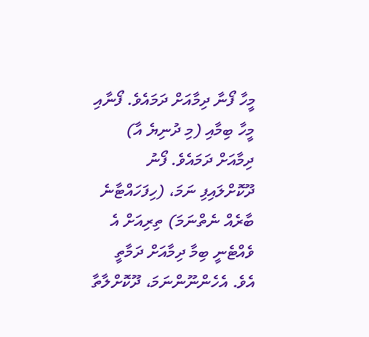މީހާ ފޯނާ ދިމާއަށް ދަމައެވެ. ފޯނާއި މީހާ ބިމާއި (މި ދުނިޔެ އާ) ދިމާއަށް ދަމައެވެ. ފޯނު ދޫކޮށްލައިފި ނަމަ، (ހިފަހައްޓާނެ ބާރެއް ނެތްނަމަ) ތިރިއަށް އެ ވެއްޓެނީ ބިމާ ދިމާއަށް ދަމާތީ އެވެ. އެހެންނޫންނަމަ، ދޫކޮށްލާތާ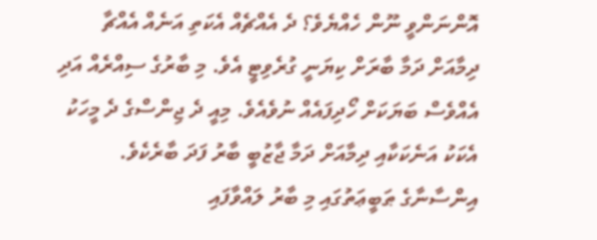އޮންނަންވީ ނޫން ހެއްޔެވެ؟ ދެ އެއްޗެއް އެކަތި އަނެއް އެއްޗާ ދިމާއަށް ދަމާ ބާރަށް ކިޔަނީ ގުރެވިޓީ އެވެ. މި ބާރުގެ ސިއްރެއް އަދި އެއްވެސް ބަޔަކަށް ހޯދިފައެއް ނުވެއެވެ. މިއީ ދެ ޖިންސްގެ ދެ މީހަކު އެކަކު އަނެކަކާއި ދިމާއަށް ދަމާ ޖާޒުބީ ބާރު ފަދަ ބާރެކެވެ. އިންސާނާގެ ޠަބީޢަތުގައި މި ބާރު ލައްވާފައި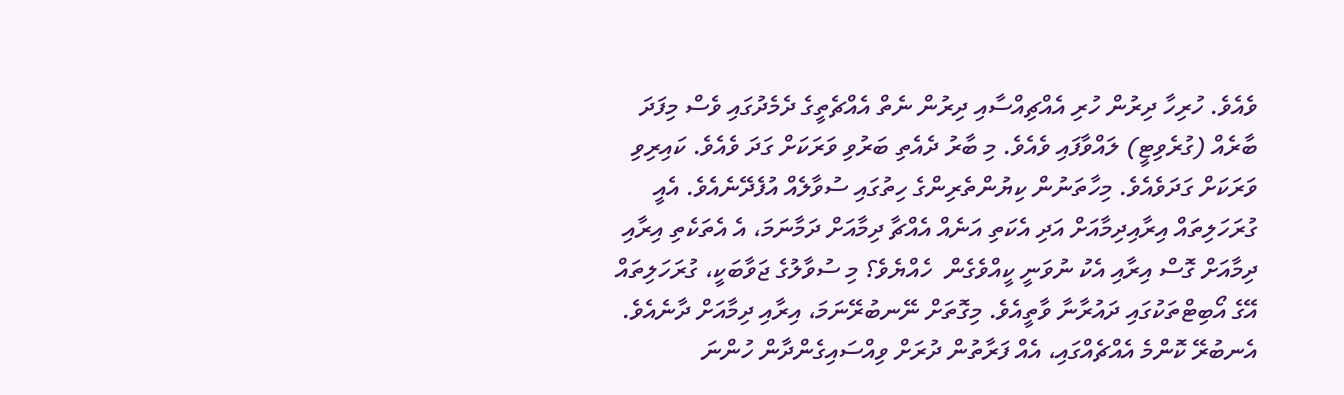ވެއެވެ. ހުރިހާ ދިރުން ހުރި އެއްޗިއްސާއި ދިރުން ނެތް އެއްޗެތީގެ ދެމެދުގައި ވެސް މިފަދަ ބާރެއް (ގުރެވިޓީ) ލައްވާފައި ވެއެވެ. މި ބާރު ދެއެތި ބަރުވި ވަރަކަށް ގަދަ ވެއެވެ. ކައިރިވި ވަރަކަށް ގަދަވެއެވެ. މިހާތަނުން ކިޔުންތެރިންގެ ހިތުގައި ސުވާލެއް އުފެދޭނެއެވެ. އެއީ ގުރަހަލިތައް އިރާއިދިމާއަށް އަދި އެކަތި އަނެއް އެއްޗާ ދިމާއަށް ދަމާނަމަ، އެ އެތަކެތި އިރާއި ދިމާއަށް ގޮސް އިރާއި އެކު ނުވަނީ ކީއްވެގެން  ހެއްޔެވެ؟ މި ސުވާލުގެ ޖަވާބަކީ، ގުރަހަލިތައް އޭގެ އޯބިޓްތަކުގައި ދައުރާނާ ވާތީއެވެ. މިގޮތަށް ނޭނބުރޭނަމަ، އިރާއި ދިމާއަށް ދާނެއެވެ. އެނބުރޭ ކޮންމެ އެއްޗެއްގައި، އެއް ފަރާތުން ދުރަށް ވިއްސައިގެންދާން ހުންނަ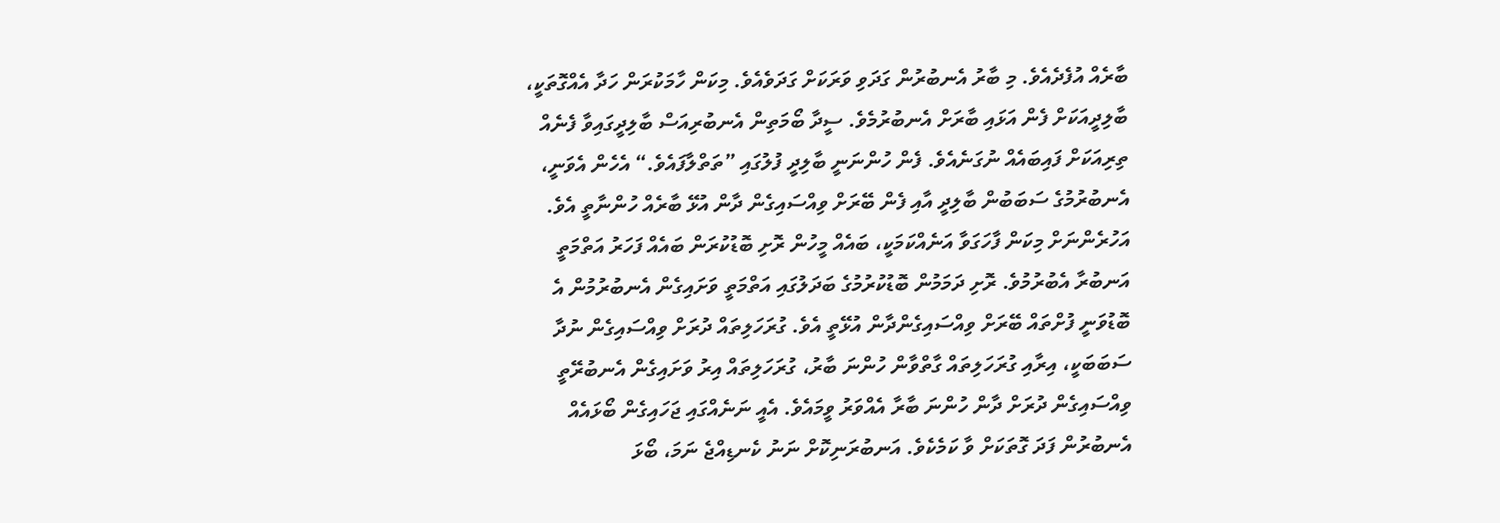ބާރެއް އުފެދެއެވެ. މި ބާރު އެނބުރުން ގަދަވި ވަރަކަށް ގަދަވެއެވެ. މިކަން ހާމަކުރަން ހަދާ އެއްގޮތަކީ، ބާލިދީއަކަށް ފެން އަޅައި ބާރަށް އެނބުރުމެވެ. ސީދާ ބޯމަތިން އެނބުރިއަސް ބާލިދީގައިވާ ފެނެއް ތިރިއަކަށް ފައިބައެއް ނުގަނެއެވެ. ފެން ހުންނަނީ ބާލިދީ ފުލުގައި ”ތަތްލާފައެވެ.“ އެހެން އެވަނީ، އެނބުރުމުގެ ސަބަބުން ބާލިދީ އާއި ފެން ބޭރަށް ވިއްސައިގެން ދާން އުޅޭ ބާރެއް ހުންނާތީ އެވެ. އަހުރެންނަށް މިކަން ފާހަގަވާ އަނެއްކަމަކީ، ބައެއް މީހުން ރޮށި ބޮޑުކުރަން ބައެއް ފަހަރު އަތްމަތީ އަނބުރާ އެބުރުމުވެ. ރޮށި ދަމަމުން ބޮޑުކުރުމުގެ ބަދަލުގައި އަތްމަތީ ވަށައިގެން އެނބުރުމުން އެ ބޮޑުވަނީ ފުށްތައް ބޭރަށް ވިއްސައިގެންދާން އުޅޭތީ އެވެ. ގުރަހަލިތައް ދުރަށް ވިއްސައިގެން ނުދާ ސަބަބަކީ، އިރާއި ގުރަހަލިތައް ގާތްވާން ހުންނަ ބާރު، ގުރަހަލިތައް އިރު ވަށައިގެން އެނބުރޭތީ ވިއްސައިގެން ދުރަށް ދާން ހުންނަ ބާރާ އެއްވަރު ވީމައެވެ. އެއީ ނަނެއްގައި ޖަހައިގެން ބޯޅައެއް އެނބުރުން ފަދަ ގޮތަކަށް ވާ ކަމެކެވެ. އަނބުރަނިކޮށް ނަނު ކެނޑިއްޖެ ނަމަ، ބޯޅަ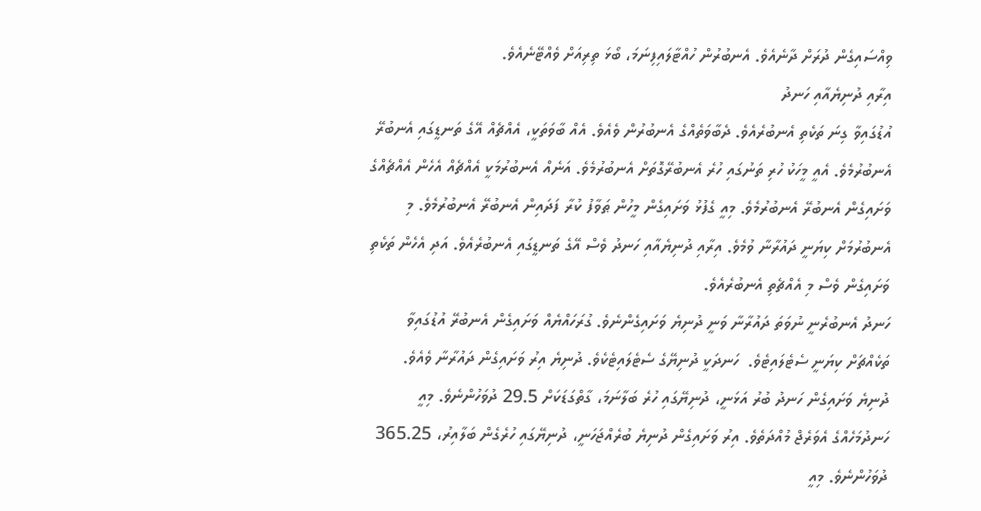ވިއްސައިގެން ދުރަށް ދާނެއެވެ. އެނބުރުން ހުއްޓާލައިފިނަމަ، ބޯޅަ ތިރިއަށް ވެއްޓޭނެއެވެ.
އިރާއި ދުނިޔެއާއި ހަނދު
އުޑުގައިވާ ގިނަ ތަކެތި އެނބުރެއެވެ. ދެބާވަތެއްގެ އެނބުރުން ވެއެވެ. އެއް ބާވަތަކީ، އެއްޗެއް އޭގެ ތަނޑީގައި އެނބުރޭ އެނބުރުމެވެ. އެއީ މީހަކު ހުރި ތަނުގައި ހުރެ އެނބުރޭގޮތަށް އެނބުރުމެވެ. އަނެއް އެނބުރުމަކީ އެއްޗެއް އެހެން އެއްޗެއްގެ ވަށައިގެން އެނބުރޭ އެނބުރުމެވެ. މިއީ ގެފުޅު ވަށައިގެން މީހުން ޠަވާފު ކުރާ ފަދައިން އެނބުރޭ އެނބުރުމެވެ. މި އެނބުރުމަށް ކިޔަނީ ދައުރާނާ ވުމެވެ. އިރާއި ދުނިޔެއާއި ހަނދު ވެސް އޭގެ ތަނޑީގައި އެނބުރެއެވެ. އަދި އެހެން ތަކެތި ވަށައިގެން ވެސް މި އެއްޗެތި އެނބުރެއެވެ.
ހަނދު އެނބުރެނީ ނުވަތަ ދައުރާނާ ވަނީ ދުނިޔެ ވަށައިގެންނެވެ. ގުރަހައްޔެއް ވަށައިގެން އެނބުރޭ އުޑުގައިވާ ތަކެއްޗަށް ކިޔަނީ ސެޓެލައިޓެވެ.  ހަނދަކީ ދުނިޔޭގެ ސެޓެލައިޓެކެވެ. ދުނިޔެ އިރު ވަށައިގެން ދައުރާނާ ވެއެވެ.
ދުނިޔެ ވަށައިގެން ހަނދު ބުރު އަޅަނީ، ދުނިޔޭގައި ހުރެ ބަލާނަމަ، ގާތްގަޑަކަށް 29.5 ދުވަހުންނެވެ. މިއީ ހަނދުމަހެއްގެ އެވަރެޖް މުއްދަތެވެ. އިރު ވަށައިގެން ދުނިޔެ ބުރެއްޖަހަނީ، ދުނިޔޭގައި ހުރެގެން ބަލާއިރު، 365.25 ދުވަހުންނެވެ. މިއީ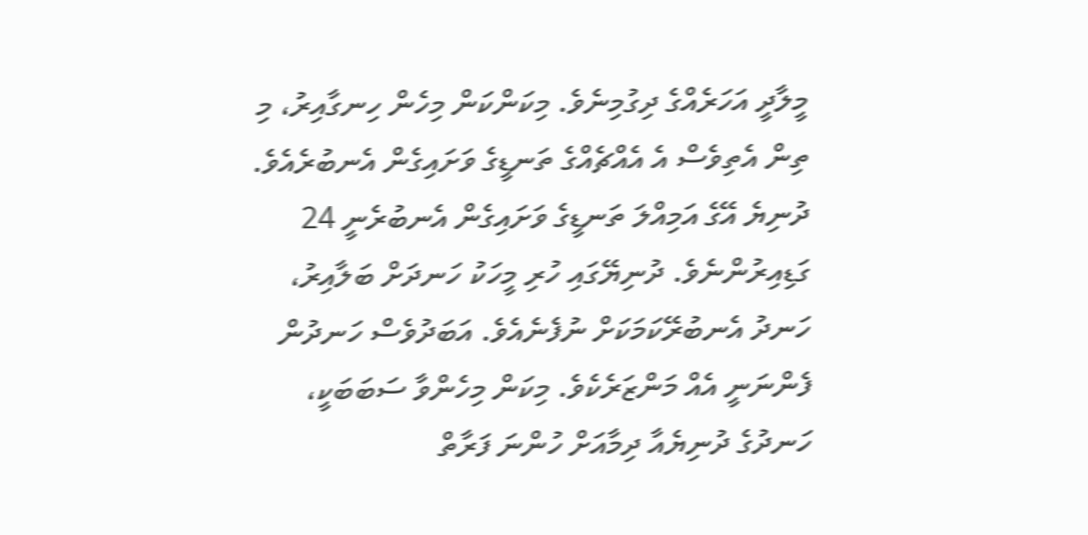މީލާދީ އަހަރެއްގެ ދިގުމިނެވެ. މިކަންކަން މިހެން ހިނގާއިރު، މި ތިން އެތިވެސް އެ އެއްޗެއްގެ ތަނޑީގެ ވަށައިގެން އެނބުރެއެވެ. ދުނިޔެ އޭގެ އަމިއްލަ ތަނޑީގެ ވަށައިގެން އެނބުރެނީ 24 ގަޑިއިރުންނެވެ. ދުނިޔޭގައި ހުރި މީހަކު ހަނދަށް ބަލާއިރު، ހަނދު އެނބުރޭކަމަކަށް ނުފެނެއެވެ. އަބަދުވެސް ހަނދުން ފެންނަނީ އެއް މަންޒަރެކެވެ. މިކަން މިހެންވާ ސަބަބަކީ، ހަނދުގެ ދުނިޔެއާ ދިމާއަށް ހުންނަ ފަރާތް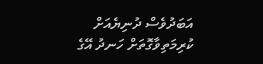އަބަދުވެސް ދުނިޔެއަށް ކުރިމަތިވާގޮތަށް ހަނދު އޭގެ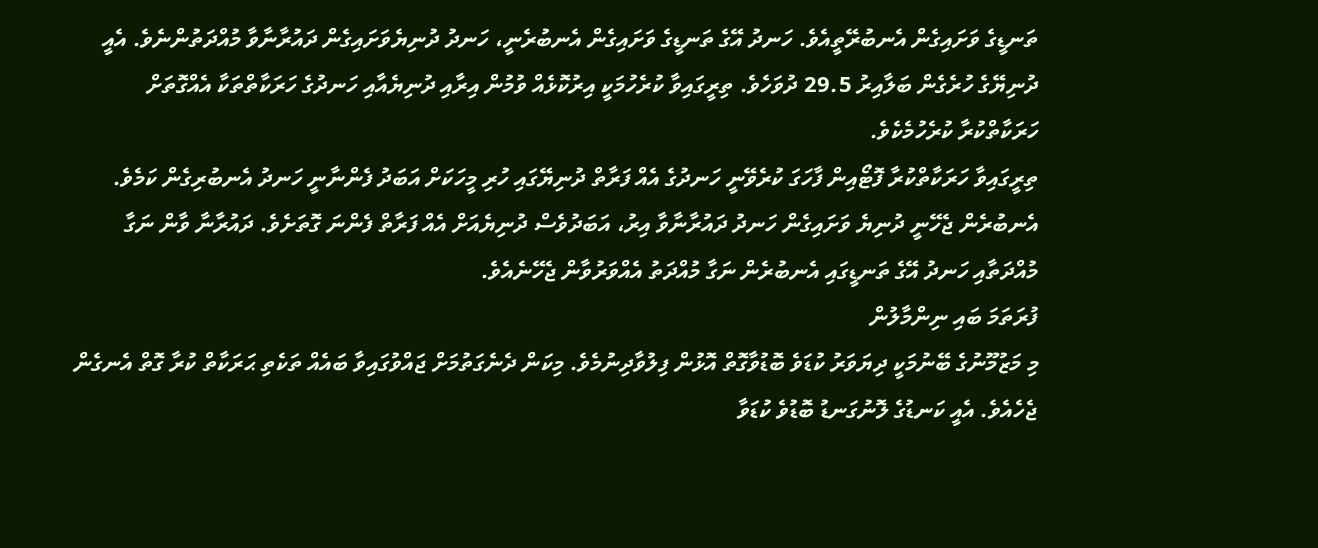ތަނޑީގެ ވަށައިގެން އެނބުރޭތީއެވެ. ހަނދު އޭގެ ތަނޑީގެ ވަށައިގެން އެނބުރެނީ، ހަނދު ދުނިޔެވަށައިގެން ދައުރާނާވާ މުއްދަތުންނެވެ. އެއީ ދުނިޔޭގެ ހުރެގެން ބަލާއިރު 29.5 ދުވަހެވެ. ތިރީގައިވާ ކުރެހުމަކީ އިރުކޮޅެއް ވުމުން އިރާއި ދުނިޔެއާއި ހަނދުގެ ހަރަކާތްތަކާ އެއްގޮތަށް ހަރަކާތްކުރާ ކުރެހުމެކެވެ.
ތިރީގައިވާ ހަރަކާތްކުރާ ފޮޓޯއިން ފާހަގަ ކުރެވޭނީ ހަނދުގެ އެއް ފަރާތް ދުނިޔޭގައި ހުރި މީހަކަށް އަބަދު ފެންނާނީ ހަނދު އެނބުރިގެން ކަމެވެ. އެނބުރެން ޖެހޭނީ ދުނިޔެ ވަށައިގެން ހަނދު ދައުރާނާވާ އިރު، އަބަދުވެސް ދުނިޔެއަށް އެއް ފަރާތް ފެންނަ ގޮތަށެވެ. ދައުރާނާ ވާން ނަގާ މުއްދަތާއި ހަނދު އޭގެ ތަނޑީގައި އެނބުރެން ނަގާ މުއްދަތު އެއްވަރުވާން ޖެހޭނެއެވެ.
ފުރަތަމަ ބައި ނިންމާލުން
މި މަޒުމޫނުގެ ބޭނުމަކީ ދިޔަވަރު ކުޑަވެ ބޮޑުވާގޮތް އޮޅުން ފިލުވާދިނުމެވެ. މިކަން ދެނެގަތުމަށް ޖައްވުގައިވާ ބައެއް ތަކެތި ޙަރަކާތް ކުރާ ގޮތް އެނގެން ޖެހެއެވެ. އެއީ ކަނޑުގެ ލޮނުގަނޑު ބޮޑުވެ ކުޑަވާ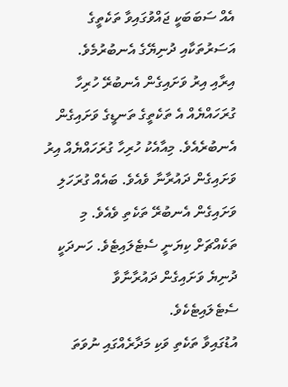އެއް ސަބަބަކީ ޖައްވުގައިވާ ތަކެތީގެ އަސަރުތަކާއި ދުނިޔޭގެ އެނބުރުމެވެ.
އިރާއި އިރު ވަށައިގެން އެނބުރޭ ހުރިހާ ގުރަހައްޔެއް އެ ތަކެތީގެ ތަނޑީގެ ވަށައިގެން އެނބުރެއެވެ. މިއާއެކު ހުރިހާ ގުރަހައްޔެއް އިރު ވަށައިގެން ދައުރާނާ ވެއެވެ. ބައެއް ގުރަހަލި ވަށައިގެން އެނބުރޭ ތަކެތި ވެއެވެ. މި ތަކެއްޗަށް ކިޔަނީ ސެޓެލައިޓެވެ. ހަނދަކީ ދުނިޔެ ވަށައިގެން ދައުރާނާވާ ސެޓެލައިޓެކެވެ.
އުޑުގައިވާ ތަކެތި ވަކި މަދާރެއްގައި ނުވަތަ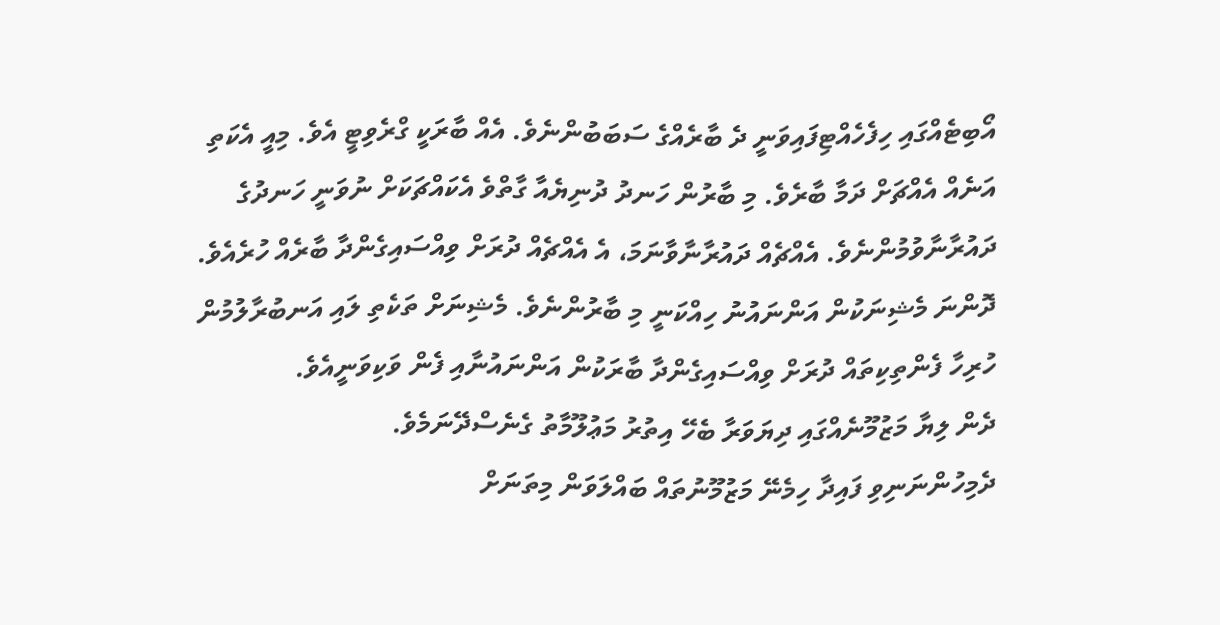އޯބިޓެއްގައި ހިފެހެއްޓިފައިވަނީ ދެ ބާރެއްގެ ސަބަބުންނެވެ. އެއް ބާރަކީ ގްރެވިޓީ އެވެ. މިއީ އެކަތި އަނެއް އެއްޗަށް ދަމާ ބާރެވެ. މި ބާރުން ހަނދު ދުނިޔެއާ ގާތްވެ އެކައްޗަކަށް ނުވަނީ ހަނދުގެ ދައުރާނާވުމުންނެވެ. އެއްޗެއް ދައުރާނާވާނަމަ، އެ އެއްޗެއް ދުރަށް ވިއްސައިގެންދާ ބާރެއް ހުރެއެވެ. ދޮންނަ މެޝިނަކުން އަންނައުނު ހިއްކަނީ މި ބާރުންނެވެ. މެޝިނަށް ތަކެތި ލައި އަނބުރާލުމުން ހުރިހާ ފެންތިކިތައް ދުރަށް ވިއްސައިގެންދާ ބާރަކުން އަންނައުނާއި ފެން ވަކިވަނީއެވެ.
ދެން ލިޔާ މަޒުމޫނެއްގައި ދިޔަވަރާ ބެހޭ އިތުރު މަޢުލޫމާތު ގެނެސްދޭނަމެވެ.
ދެމިހުންނަނިވި ފައިދާ ހިމެނޭ މަޒުމޫނުތައް ބައްލަވަން މިތަނަށް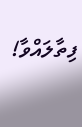ފިތާލައްވާ!